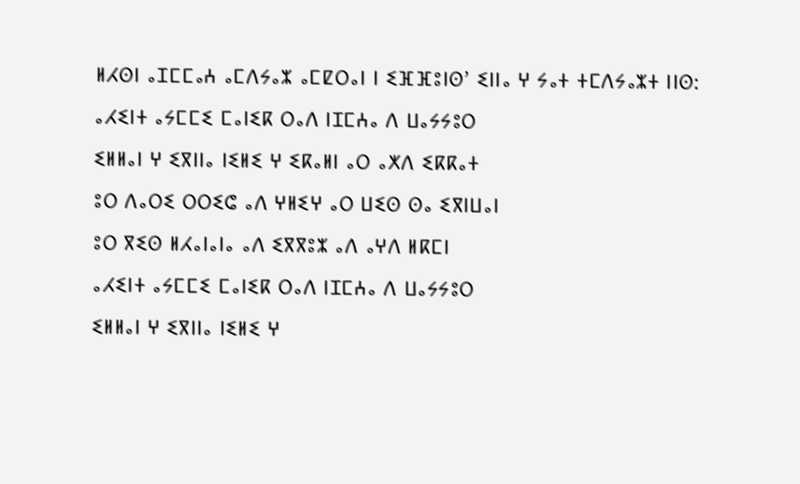ⵍⵃⵙⵏ ⴰⵊⵎⵎⴰⵄ ⴰⵎⴷⵢⴰⵣ ⴰⵎⵇⵔⴰⵏ ⵏ ⵉⴼⴼⵓⵏⵙ’ ⵉⵏⵏⴰ ⵖ ⵢⴰⵜ ⵜⵎⴷⵢⴰⵣⵜ ⵏⵏⵙ:
ⴰⵃⵉⵏⵜ ⴰⵢⵎⵎⵉ ⵎⴰⵏⵉⴽ ⵔⴰⴷ ⵏⵊⵎⵄⴰ ⴷ ⵡⴰⵢⵢⵓⵔ
ⵉⵍⵍⴰⵏ ⵖ ⵉⴳⵏⵏⴰ ⵏⵉⵍⵉ ⵖ ⵉⴽⴰⵍⵏ ⴰⵔ ⴰⵅⴷ ⵉⴽⴽⴰⵜ
ⵓⵔ ⴷⴰⵔⵉ ⵔⵔⵉⵛ ⴰⴷ ⵖⵍⵉⵖ ⴰⵔ ⵡⵉⵙ ⵙⴰ ⵉⴳⵏⵡⴰⵏ
ⵓⵔ ⴳⵉⵙ ⵍⵃⴰⵏⴰⵏⴰ ⴰⴷ ⵉⴳⴳⵓⵣ ⴰⴷ ⴰⵖⴷ ⵍⴽⵎⵏ
ⴰⵃⵉⵏⵜ ⴰⵢⵎⵎⵉ ⵎⴰⵏⵉⴽ ⵔⴰⴷ ⵏⵊⵎⵄⴰ ⴷ ⵡⴰⵢⵢⵓⵔ
ⵉⵍⵍⴰⵏ ⵖ ⵉⴳⵏⵏⴰ ⵏⵉⵍⵉ ⵖ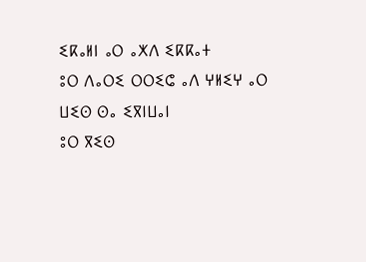ⵉⴽⴰⵍⵏ ⴰⵔ ⴰⵅⴷ ⵉⴽⴽⴰⵜ
ⵓⵔ ⴷⴰⵔⵉ ⵔⵔⵉⵛ ⴰⴷ ⵖⵍⵉⵖ ⴰⵔ ⵡⵉⵙ ⵙⴰ ⵉⴳⵏⵡⴰⵏ
ⵓⵔ ⴳⵉⵙ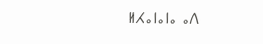ⵍⵃⴰⵏⴰⵏⴰ ⴰⴷ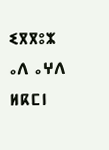ⵉⴳⴳⵓⵣ ⴰⴷ ⴰⵖⴷ ⵍⴽⵎⵏ